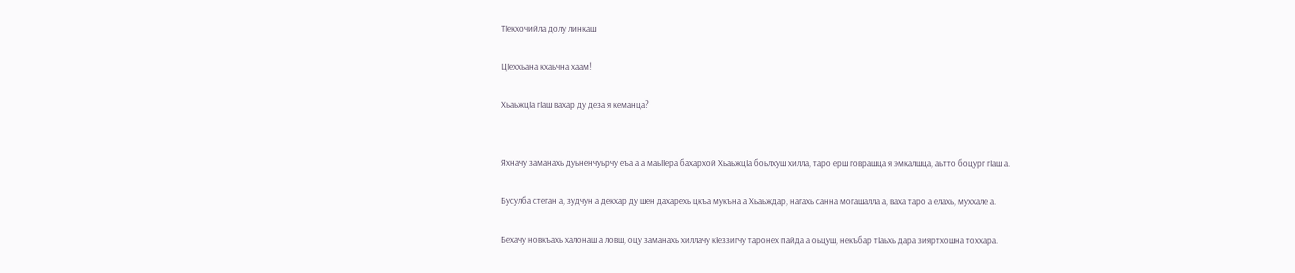ТIекхочийла долу линкаш

ЦIеххьана кхаьчна хаам!

ХьаьжцIа гIаш вахар ду деза я кеманца?


Яхначу заманахь дуьненчуьрчу еъа а а маьIIера бахархой ХьаьжцIа боьлхуш хилла, таро ерш говрашца я эмкалшца, аьтто боцург гIаш а.

Бусулба стеган а, зудчун а декхар ду шен дахарехь цкъа мукъна а Хьаьждар, нагахь санна могашалла а, ваха таро а елахь, муххале а.

Бехачу новкъахь халонаш а ловш, оцу заманахь хиллачу кIеззигчу таронех пайда а оьцуш, некъбар тIаьхь дара зияртхошна тоххара.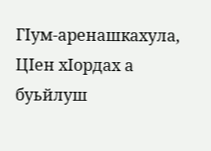ГIум-аренашкахула, ЦIен хIордах а буьйлуш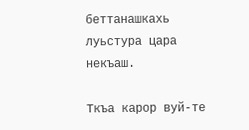беттанашкахь луьстура цара некъаш.

Ткъа карор вуй-те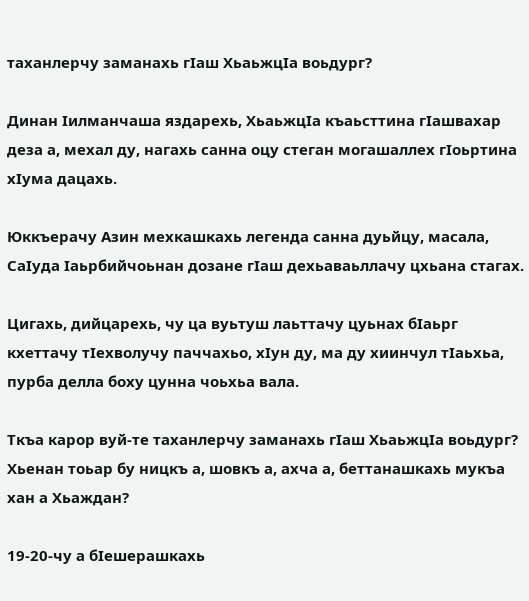таханлерчу заманахь гIаш ХьаьжцIа воьдург?

Динан Iилманчаша яздарехь, ХьаьжцIа къаьсттина гIашвахар деза а, мехал ду, нагахь санна оцу стеган могашаллех гIоьртина хIума дацахь.

Юккъерачу Азин мехкашкахь легенда санна дуьйцу, масала, СаIуда Iаьрбийчоьнан дозане гIаш дехьаваьллачу цхьана стагах.

Цигахь, дийцарехь, чу ца вуьтуш лаьттачу цуьнах бIаьрг кхеттачу тIехволучу паччахьо, хIун ду, ма ду хиинчул тIаьхьа, пурба делла боху цунна чоьхьа вала.

Ткъа карор вуй-те таханлерчу заманахь гIаш ХьаьжцIа воьдург? Хьенан тоьар бу ницкъ а, шовкъ а, ахча а, беттанашкахь мукъа хан а Хьаждан?

19-20-чу а бIешерашкахь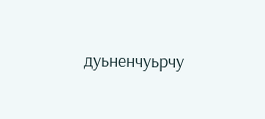дуьненчуьрчу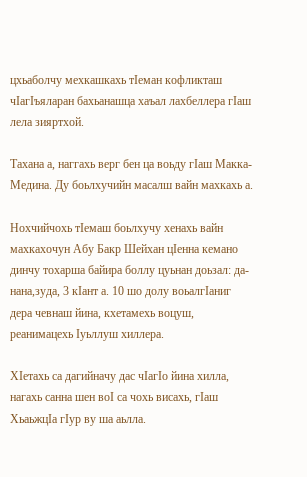цхьаболчу мехкашкахь тIеман кофликташ чIагIъяларан бахьанашца хаъал лахбеллера гIаш лела зияртхой.

Тахана а, наггахь верг бен ца воьду гIаш Макка-Медина. Ду боьлхучийн масалш вайн махкахь а.

Нохчийчохь тIемаш боьлхучу хенахь вайн махкахочун Абу Бакр Шейхан цIенна кемано динчу тохарша байира боллу цуьнан доьзал: да-нана,зуда, 3 кIант а. 10 шо долу воьалгIаниг дера чевнаш йина, кхетамехь воцуш, реанимацехь Iуьллуш хиллера.

ХIетахь са дагийначу дас чIагIо йина хилла, нагахь санна шен воI са чохь висахь, гIаш ХьаьжцIа гIур ву ша аьлла.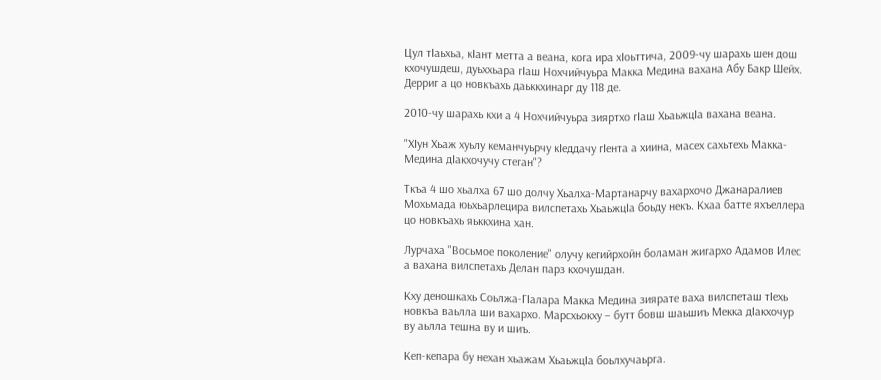Цул тIаьхьа, кIант метта а веана, кога ира хIоьттича, 2009-чу шарахь шен дош кхочушдеш, дуьххьара гIаш Нохчийчуьра Макка Медина вахана Абу Бакр Шейх. Дерриг а цо новкъахь даьккхинарг ду 118 де.

2010-чу шарахь кхи а 4 Нохчийчуьра зияртхо гIаш ХьаьжцIа вахана веана.

"ХIун Хьаж хуьлу кеманчуьрчу кIеддачу гIента а хиина, масех сахьтехь Макка-Медина дIакхочучу стеган"?

Ткъа 4 шо хьалха 67 шо долчу Хьалха-Мартанарчу вахархочо Джанаралиев Мохьмада юьхьарлецира вилспетахь ХьаьжцIа боьду некъ. Кхаа батте яхъеллера цо новкъахь яьккхина хан.

Лурчаха "Восьмое поколение" олучу кегийрхойн боламан жигархо Адамов Илес а вахана вилспетахь Делан парз кхочушдан.

Кху деношкахь Соьлжа-ГIалара Макка Медина зиярате ваха вилспеташ тIехь новкъа ваьлла ши вахархо. Марсхьокху – бутт бовш шаьшиъ Мекка дIакхочур ву аьлла тешна ву и шиъ.

Кеп-кепара бу нехан хьажам ХьаьжцIа боьлхучаьрга.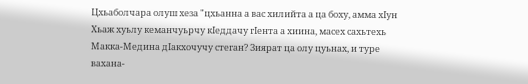Цхьаболчара олуш хеза "цхьанна а вас хилийта а ца боху, амма хIун Хьаж хуьлу кеманчуьрчу кIеддачу гIента а хиина, масех сахьтехь Макка-Медина дIакхочучу стеган? Зиярат ца олу цуьнах, и туре вахана-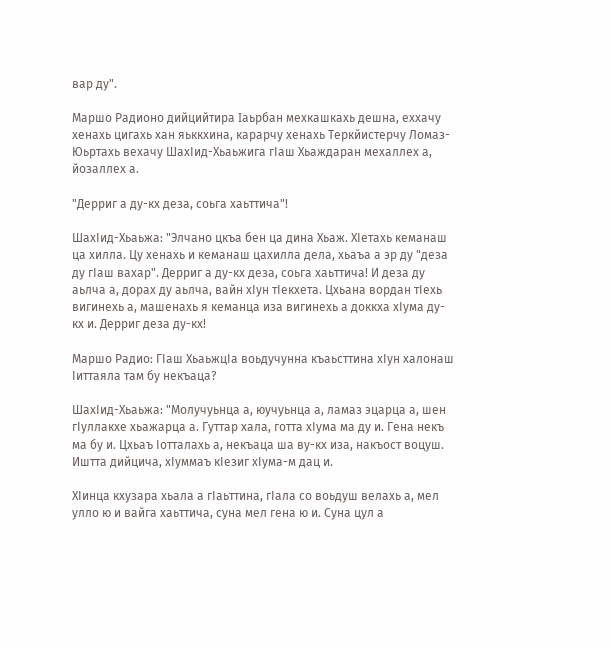вар ду".

Маршо Радионо дийцийтира Ιаьрбан мехкашкахь дешна, еххачу хенахь цигахь хан яьккхина, карарчу хенахь Теркйистерчу Ломаз-Юьртахь вехачу ШахIид-Хьаьжига гIаш Хьаждаран мехаллех а, йозаллех а.

"Дерриг а ду-кх деза, соьга хаьттича"!

ШахIид-Хьаьжа: "Элчано цкъа бен ца дина Хьаж. ХIетахь кеманаш ца хилла. Цу хенахь и кеманаш цахилла дела, хьаъа а эр ду "деза ду гIаш вахар". Дерриг а ду-кх деза, соьга хаьттича! И деза ду аьлча а, дорах ду аьлча, вайн хIун тIекхета. Цхьана вордан тIехь вигинехь а, машенахь я кеманца иза вигинехь а доккха хIума ду-кх и. Дерриг деза ду-кх!

Маршо Радио: ГIаш ХьаьжцIа воьдучунна къаьсттина хIун халонаш Iиттаяла там бу некъаца?

ШахIид-Хьаьжа: "Молучуьнца а, юучуьнца а, ламаз эцарца а, шен гIуллакхе хьажарца а. Гуттар хала, готта хIума ма ду и. Гена некъ ма бу и. Цхьаъ Iотталахь а, некъаца ша ву-кх иза, накъост воцуш. Иштта дийцича, хIуммаъ кIезиг хIума-м дац и.

ХIинца кхузара хьала а гIаьттина, гIала со воьдуш велахь а, мел улло ю и вайга хаьттича, суна мел гена ю и. Суна цул а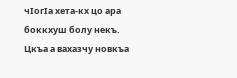чIогIа хета-кх цо ара боккхуш болу некъ. Цкъа а вахазчу новкъа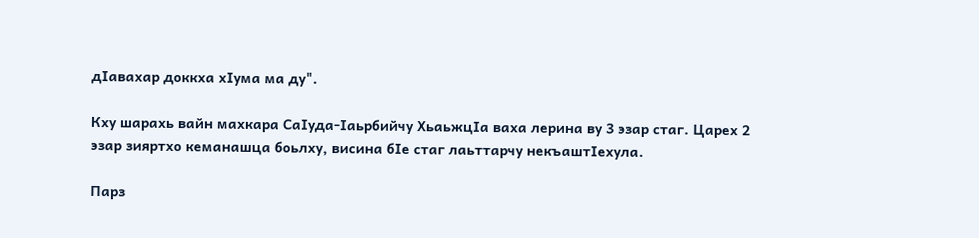дIавахар доккха хIума ма ду".

Кху шарахь вайн махкара СаIуда-Iаьрбийчу ХьаьжцIа ваха лерина ву 3 эзар стаг. Царех 2 эзар зияртхо кеманашца боьлху, висина бIе стаг лаьттарчу некъаштIехула.

Парз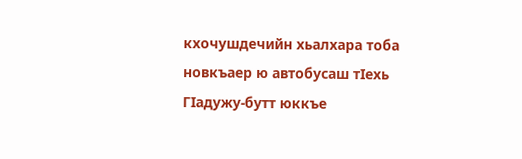кхочушдечийн хьалхара тоба новкъаер ю автобусаш тIехь ГIадужу-бутт юккъе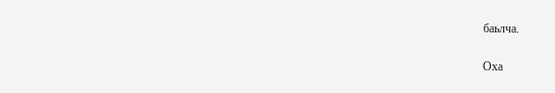баьлча.

Оха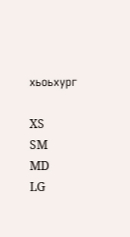хьоьхург

XS
SM
MD
LG